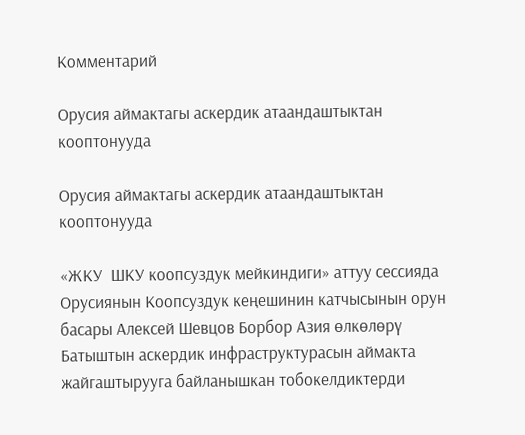Комментарий

Орусия аймактагы аскердик атаандаштыктан кооптонууда

Орусия аймактагы аскердик атаандаштыктан кооптонууда

«ЖКУ  ШКУ коопсуздук мейкиндиги» аттуу сессияда Орусиянын Коопсуздук кеңешинин катчысынын орун басары Алексей Шевцов Борбор Азия өлкөлөрү Батыштын аскердик инфраструктурасын аймакта жайгаштырууга байланышкан тобокелдиктерди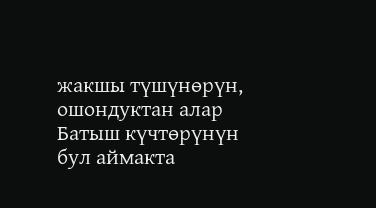жакшы түшүнөрүн, ошондуктан алар Батыш күчтөрүнүн бул аймакта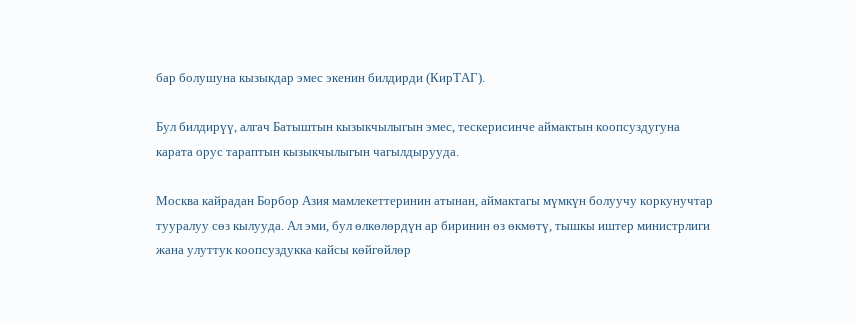бар болушуна кызыкдар эмес экенин билдирди (КирТАГ).

Бул билдирүү, алгач Батыштын кызыкчылыгын эмес, тескерисинче аймактын коопсуздугуна  карата орус тараптын кызыкчылыгын чагылдырууда.

Москва кайрадан Борбор Азия мамлекеттеринин атынан, аймактагы мүмкүн болуучу коркунучтар тууралуу сөз кылууда. Ал эми, бул өлкөлөрдүн ар биринин өз өкмөтү, тышкы иштер министрлиги жана улуттук коопсуздукка кайсы көйгөйлөр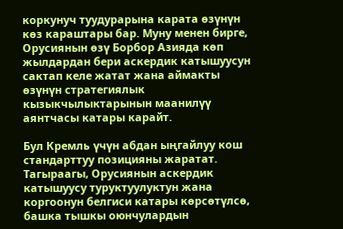коркунуч туудурарына карата өзүнүн көз караштары бар. Муну менен бирге, Орусиянын өзү Борбор Азияда көп жылдардан бери аскердик катышуусун сактап келе жатат жана аймакты өзүнүн стратегиялык кызыкчылыктарынын маанилүү аянтчасы катары карайт.

Бул Кремль үчүн абдан ыңгайлуу кош стандарттуу позицияны жаратат. Тагыраагы, Орусиянын аскердик катышуусу туруктуулуктун жана коргоонун белгиси катары көрсөтүлсө, башка тышкы оюнчулардын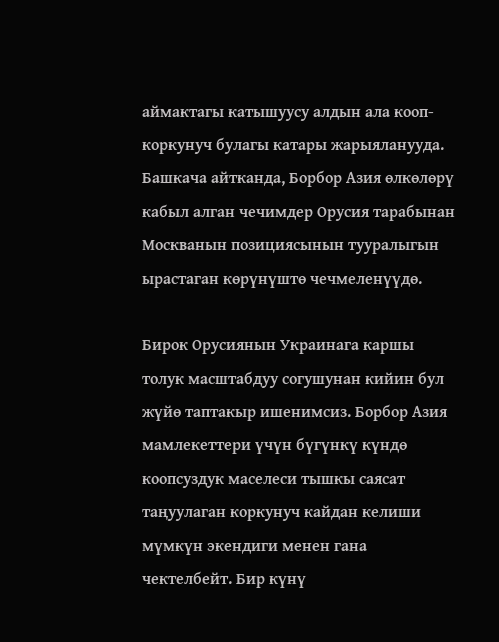аймактагы катышуусу алдын ала кооп-коркунуч булагы катары жарыяланууда. Башкача айтканда, Борбор Азия өлкөлөрү кабыл алган чечимдер Орусия тарабынан Москванын позициясынын тууралыгын ырастаган көрүнүштө чечмеленүүдө.

Бирок Орусиянын Украинага каршы толук масштабдуу согушунан кийин бул жүйө таптакыр ишенимсиз. Борбор Азия мамлекеттери үчүн бүгүнкү күндө коопсуздук маселеси тышкы саясат таңуулаган коркунуч кайдан келиши мүмкүн экендиги менен гана чектелбейт. Бир күнү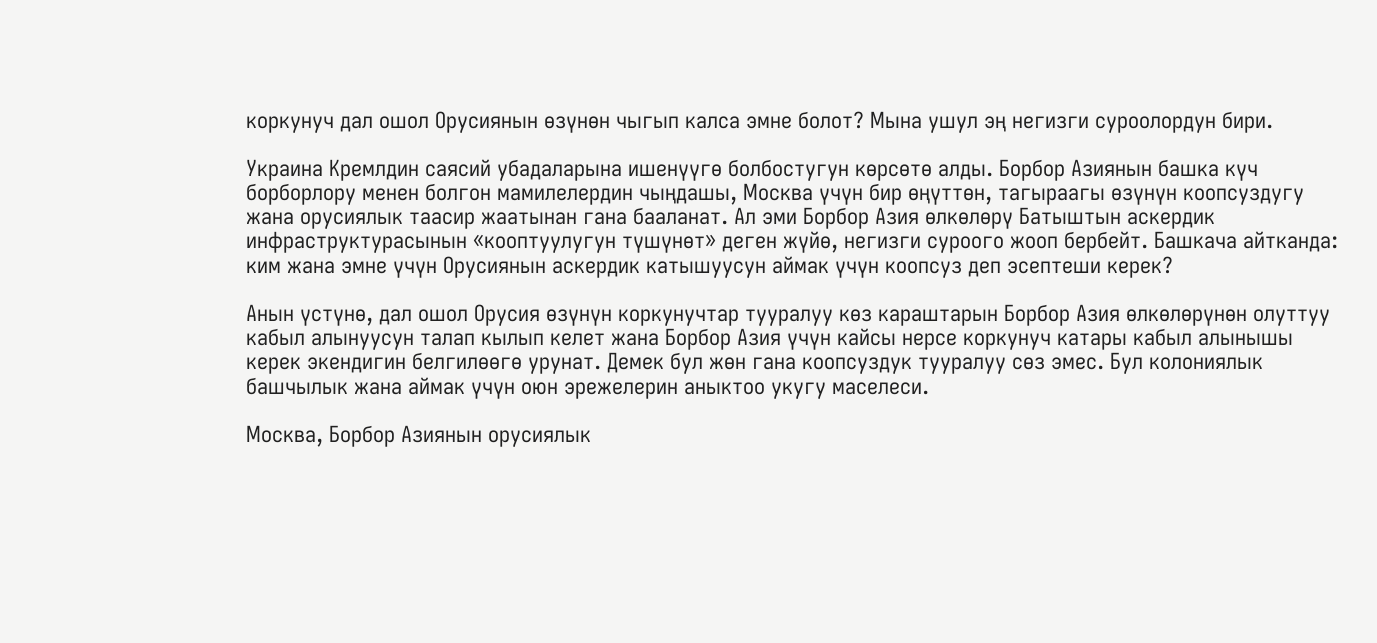коркунуч дал ошол Орусиянын өзүнөн чыгып калса эмне болот? Мына ушул эң негизги суроолордун бири.

Украина Кремлдин саясий убадаларына ишенүүгө болбостугун көрсөтө алды. Борбор Азиянын башка күч борборлору менен болгон мамилелердин чыңдашы, Москва үчүн бир өңүттөн, тагыраагы өзүнүн коопсуздугу жана орусиялык таасир жаатынан гана бааланат. Ал эми Борбор Азия өлкөлөрү Батыштын аскердик инфраструктурасынын «кооптуулугун түшүнөт» деген жүйө, негизги суроого жооп бербейт. Башкача айтканда: ким жана эмне үчүн Орусиянын аскердик катышуусун аймак үчүн коопсуз деп эсептеши керек?

Анын үстүнө, дал ошол Орусия өзүнүн коркунучтар тууралуу көз караштарын Борбор Азия өлкөлөрүнөн олуттуу кабыл алынуусун талап кылып келет жана Борбор Азия үчүн кайсы нерсе коркунуч катары кабыл алынышы керек экендигин белгилөөгө урунат. Демек бул жөн гана коопсуздук тууралуу сөз эмес. Бул колониялык башчылык жана аймак үчүн оюн эрежелерин аныктоо укугу маселеси.

Москва, Борбор Азиянын орусиялык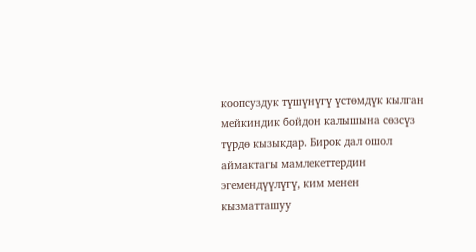коопсуздук түшүнүгү үстөмдүк кылган мейкиндик бойдон калышына сөзсүз түрдө кызыкдар. Бирок дал ошол аймактагы мамлекеттердин эгемендүүлүгү, ким менен кызматташуу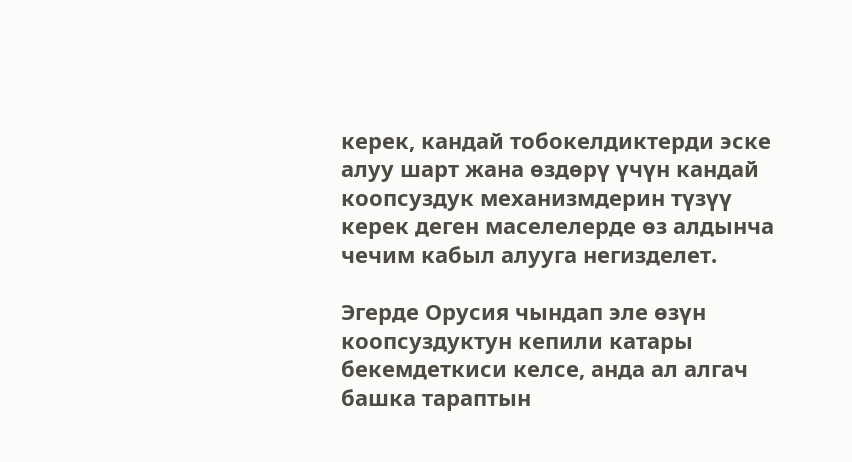керек, кандай тобокелдиктерди эске алуу шарт жана өздөрү үчүн кандай коопсуздук механизмдерин түзүү керек деген маселелерде өз алдынча чечим кабыл алууга негизделет.

Эгерде Орусия чындап эле өзүн коопсуздуктун кепили катары бекемдеткиси келсе, анда ал алгач башка тараптын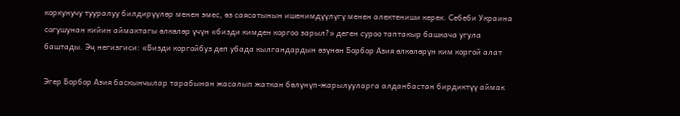коркунучу тууралуу билдирүүлөр менен эмес, өз саясатынын ишенимдүүлүгү менен алектениши керек. Себеби Украина согушунан кийин аймактагы өлкөлөр үчүн «бизди кимден коргоо зарыл?» деген суроо таптакыр башкача угула баштады. Эң негизгиси: «Бизди коргойбуз деп убада кылгандардын өзүнөн Борбор Азия өлкөлөрүн ким коргой алат

Эгер Борбор Азия баскынчылар тарабынан жасалып жаткан бөлүнүп-жарылууларга алданбастан бирдиктүү аймак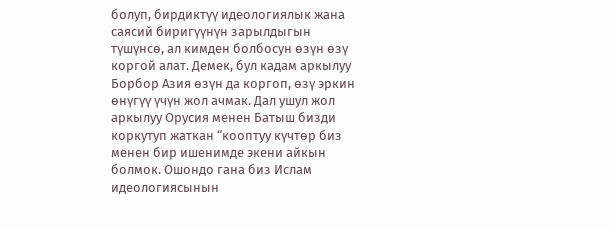болуп, бирдиктүү идеологиялык жана саясий биригүүнүн зарылдыгын түшүнсө, ал кимден болбосун өзүн өзү коргой алат. Демек, бул кадам аркылуу Борбор Азия өзүн да коргоп, өзү эркин өнүгүү үчүн жол ачмак. Дал ушул жол аркылуу Орусия менен Батыш бизди коркутуп жаткан “кооптуу күчтөр биз менен бир ишенимде экени айкын болмок. Ошондо гана биз Ислам идеологиясынын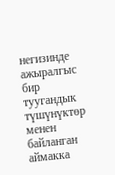негизинде ажыралгыс бир туугандык түшүнүктөр менен байланган аймакка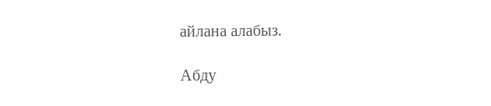айлана алабыз.

Абду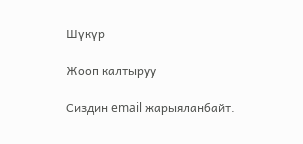Шүкүр

Жооп калтыруу

Сиздин email жарыяланбайт.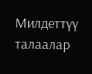Милдеттүү талаалар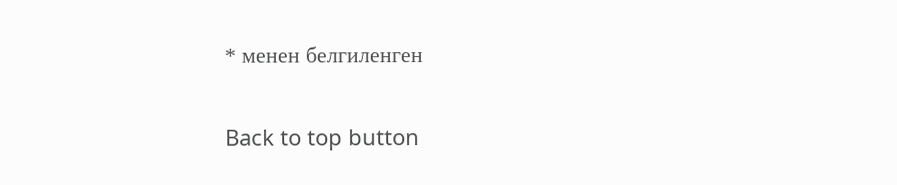* менен белгиленген

Back to top button